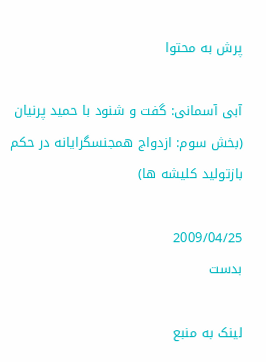پرش به محتوا

آبی آسمانی: گفت و شنود با حمید پرنیان (بخش سوم: ازدواج همجنسگرایانه در حکم بازتولید کلیشه ها)

2009/04/25
بدست

لینک به منبع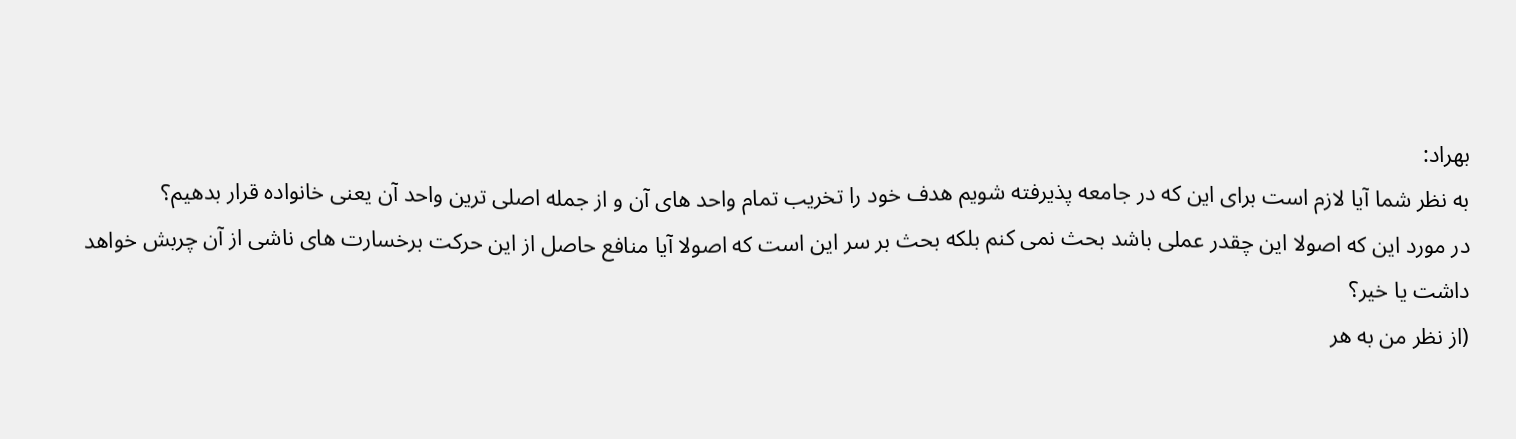بهراد:
به نظر شما آیا لازم است برای این که در جامعه پذیرفته شویم هدف خود را تخریب تمام واحد های آن و از جمله اصلی ترین واحد آن یعنی خانواده قرار بدهیم؟
در مورد این که اصولا این چقدر عملی باشد بحث نمی کنم بلکه بحث بر سر این است که اصولا آیا منافع حاصل از این حرکت برخسارت های ناشی از آن چربش خواهد داشت یا خیر؟
(از نظر من به هر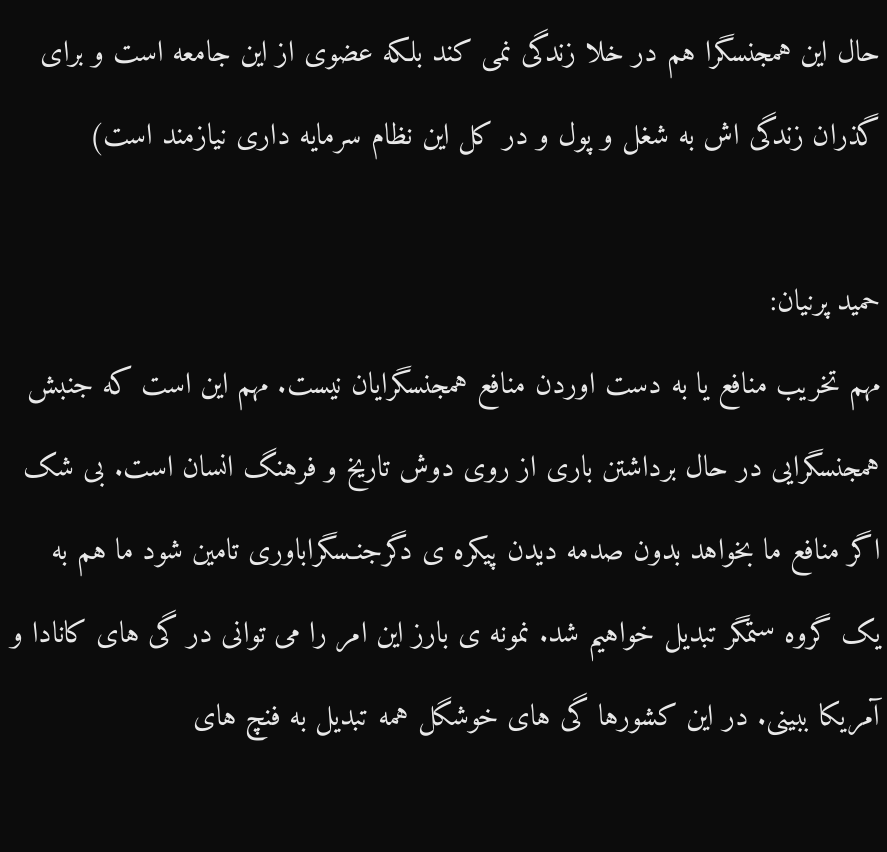حال این همجنسگرا هم در خلا زندگی نمی کند بلکه عضوی از این جامعه است و برای گذران زندگی اش به شغل و پول و در کل این نظام سرمایه داری نیازمند است)

حمید پرنیان:
مهم تخریب منافع یا به دست اوردن منافع همجنسگرایان نیست. مهم این است که جنبش همجنسگرایی در حال برداشتن باری از روی دوش تاریخ و فرهنگ انسان است. بی شک اگر منافع ما بخواهد بدون صدمه دیدن پیکره ی دگرجنـسگراباوری تامین شود ما هم به یک گروه ستمگر تبدیل خواهیم شد. نمونه ی بارز این امر را می توانی در گی های کانادا و آمریکا ببینی. در این کشورها گی های خوشگل همه تبدیل به فنچ های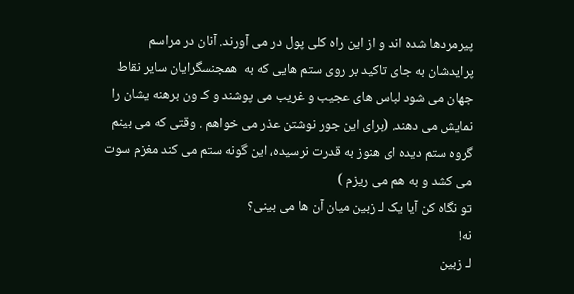پیرمردها شده اند و از این راه کلی پول در می آورند. آنان در مراسم پرایدشان به جای تاکید بر روی ستم هایی که به  همجنسگرایان سایر نقاط جهان می شود لباس های عجیب و غریب می پوشند و کـ ون برهنه یشان را نمایش می دهند. (برای این جور نوشتن عذر می خواهم . وقتی که می بینم گروه ستم دیده ای هنوز به قدرت نرسیده، این گونه ستم می کند مغزم سوت می کشد و به هم می ریزم )
تو نگاه کن آیا یک لـ زبین میان آن ها می بینی؟
نه!
لـ زبین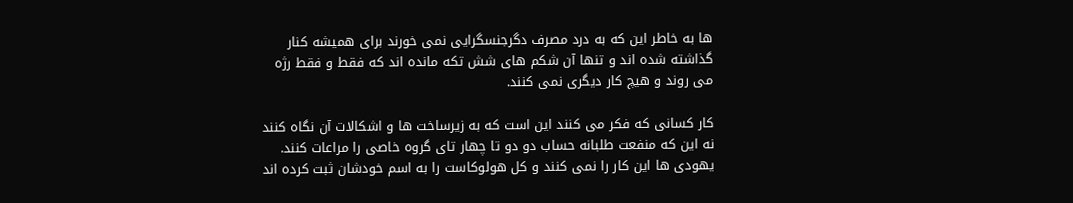ها به خاطر این که به درد مصرف دگرجنسگرایی نمی خورند برای همیشه کنار گذاشته شده اند و تنها آن شکم های شش تکه مانده اند که فقط و فقط رژه می روند و هیچ کار دیگری نمی کنند.

کار کسانی که فکر می کنند این است که به زیرساخت ها و اشکالات آن نگاه کنند نه این که منفعت طلبانه حساب دو دو تا چهار تای گروه خاصی را مراعات کنند. یهودی ها این کار را نمی کنند و کل هولوکاست را به اسم خودشان ثبت کرده اند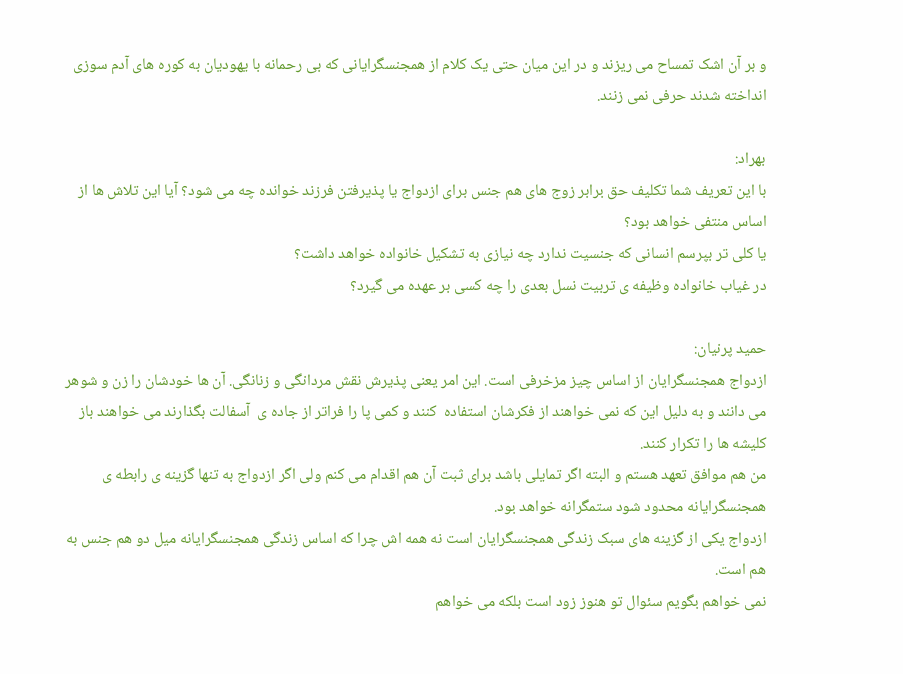و بر آن اشک تمساح می ریزند و در این میان حتی یک کلام از همجنسگرایانی که بی رحمانه با یهودیان به کوره های آدم سوزی انداخته شدند حرفی نمی زنند.

بهراد:
با این تعریف شما تکلیف حق برابر زوج های هم جنس برای ازدواج یا پذیرفتن فرزند خوانده چه می شود؟ آیا این تلاش ها از اساس منتفی خواهد بود؟
یا کلی تر بپرسم انسانی که جنسیت ندارد چه نیازی به تشکیل خانواده خواهد داشت؟
در غیاب خانواده وظیفه ی تربیت نسل بعدی را چه کسی بر عهده می گیرد؟

حمید پرنیان:
ازدواج همجنسگرایان از اساس چیز مزخرفی است. این امر یعنی پذیرش نقش مردانگی و زنانگی. آن ها خودشان را زن و شوهر می دانند و به دلیل این که نمی خواهند از فکرشان استفاده  کنند و کمی پا را فراتر از جاده ی  آسفالت بگذارند می خواهند باز کلیشه ها را تکرار کنند.
من هم موافق تعهد هستم و البته اگر تمایلی باشد برای ثبت آن هم اقدام می کنم ولی اگر ازدواج به تنها گزینه ی رابطه ی همجنسگرایانه محدود شود ستمگرانه خواهد بود.
ازدواج یکی از گزینه های سبک زندگی همجنسگرایان است نه همه اش چرا که اساس زندگی همجنسگرایانه میل دو هم جنس به هم است.
نمی خواهم بگویم سئوال تو هنوز زود است بلکه می خواهم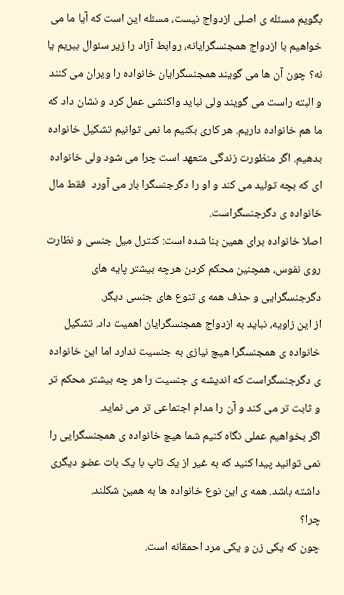بگویم مسئله ی اصلی ازدواج نیست، مسئله این است که آیا ما می خواهیم با ازدواج همجنسگرایانه، روابط آزاد را زیر سئوال ببریم یا نه؟ چون آن ها می گویند همجنسگرایان خانواده را ویران می کنند و البته راست می گویند ولی نباید واکنشی عمل کرد و نشان داد که ما هم خانواده داریم. هر کاری بکنیم ما نمی توانیم تشکیل خانواده بدهیم. اگر منظورت زندگی متعهد است چرا می شود ولی خانواده ای که بچه تولید می کند و او را دگرجنسگرا بار می آورد  فقط مال خانواده ی دگرجنسگراست.
اصلا خانواده برای همین بنا شده است: کنترل میل جنسی و نظارت روی نفوس، همچنین محکم کردن هرچه بیشتر پایه های دگرجنسگرایی و حذف همه ی تنوع های جنسی دیگر.
از این زاویه، نباید به ازدواج همجنسگرایان اهمیت داد. تشکیل خانواده ی همجنسگرا هیچ نیازی به جنسیت ندارد اما این خانواده ی دگرجنسگراست که اندیشه ی جنسیت را هر چه بیشتر محکم تر و ثابت تر می کند و آن را مدام اجتماعی تر می نماید.
اگر بخواهیم عملی نگاه کنیم شما هیچ خانواده ی همجنسگرایی را نمی توانید پیدا کنید که به غیر از یک تاپ با یک بات عضو دیگری داشته باشد. همه ی این نوع خانواده ها به همین شکلند.
چرا؟
چون که یکی زن و یکی مرد احمقانه است.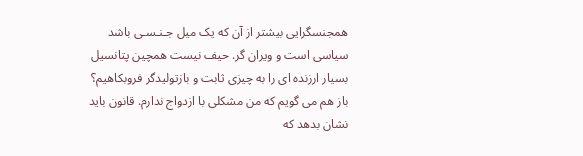همجنسگرایی بیشتر از آن که یک میل جـنـسـی باشد سیاسی است و ویران گر. حیف نیست همچین پتانسیل بسیار ارزنده ای را به چیزی ثابت و بازتولیدگر فروبکاهیم؟
باز هم می گویم که من مشکلی با ازدواج ندارم. قانون باید نشان بدهد که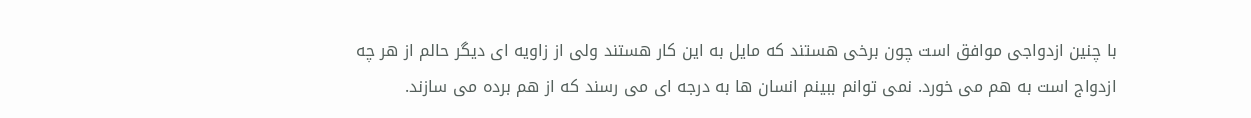با چنین ازدواجی موافق است چون برخی هستند که مایل به این کار هستند ولی از زاویه ای دیگر حالم از هر چه ازدواج است به هم می خورد. نمی توانم ببینم انسان ها به درجه ای می رسند که از هم برده می سازند.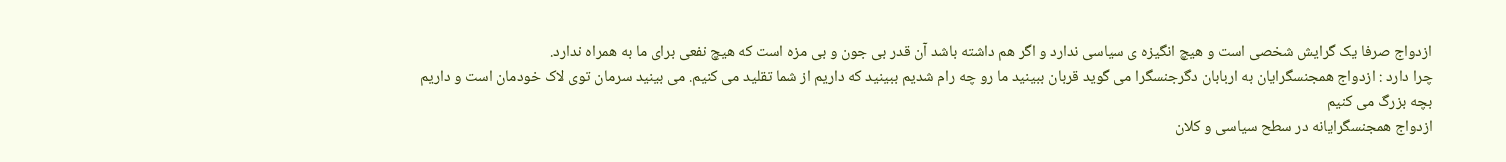ازدواج صرفا یک گرایش شخصی است و هیچ انگیزه ی سیاسی ندارد و اگر هم داشته باشد آن قدر بی جون و بی مزه است که هیچ نفعی برای ما به همراه ندارد.
چرا دارد : ازدواج همجنسگرایان به اربابان دگرجنسگرا می گوید قربان ببینید ما رو چه رام شدیم ببینید که داریم از شما تقلید می کنیم. می بینید سرمان توی لاک خودمان است و داریم بچه بزرگ می کنیم
ازدواج همجنسگرایانه در سطح سیاسی و کلان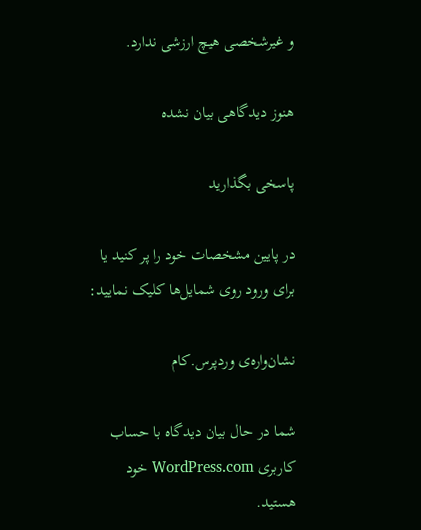و غیرشخصی هیچ ارزشی ندارد.

هنوز دیدگاهی بیان نشده

پاسخی بگذارید

در پایین مشخصات خود را پر کنید یا برای ورود روی شمایل‌ها کلیک نمایید:

نشان‌واره‌ی وردپرس.کام

شما در حال بیان دیدگاه با حساب کاربری WordPress.com خود هستید.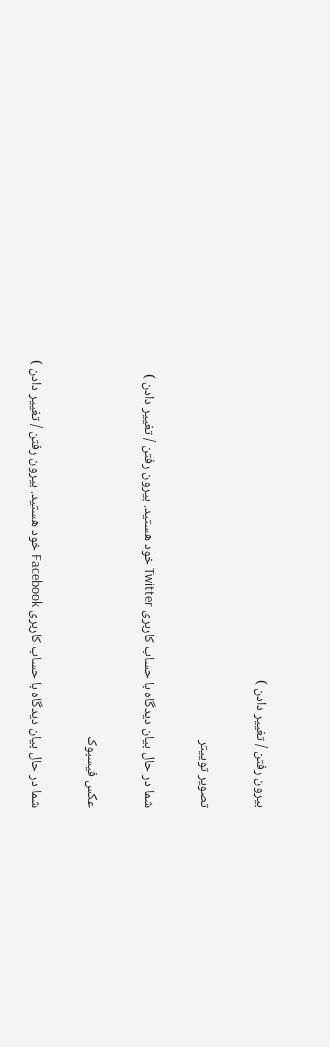بیرون رفتن / تغییر دادن )

تصویر توییتر

شما در حال بیان دیدگاه با حساب کاربری Twitter خود هستید. بیرون رفتن / تغییر دادن )

عکس فیسبوک

شما در حال بیان دیدگاه با حساب کاربری Facebook خود هستید. بیرون رفتن / تغییر دادن )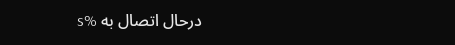درحال اتصال به %s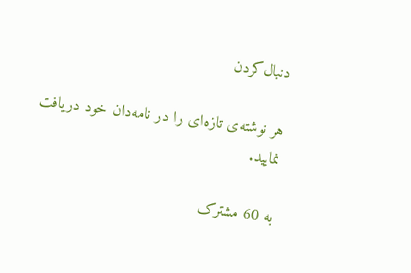دنبال‌کردن

هر نوشته‌ی تازه‌ای را در نامه‌دان خود دریافت نمایید.

به 60 مشترک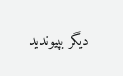دیگر بپیوندید